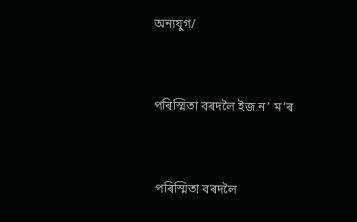অন্যযুগ/


পৰিস্মিতা বৰদলৈ ইজ ন’ ম’ৰ


 পৰিস্মিতা বৰদলৈ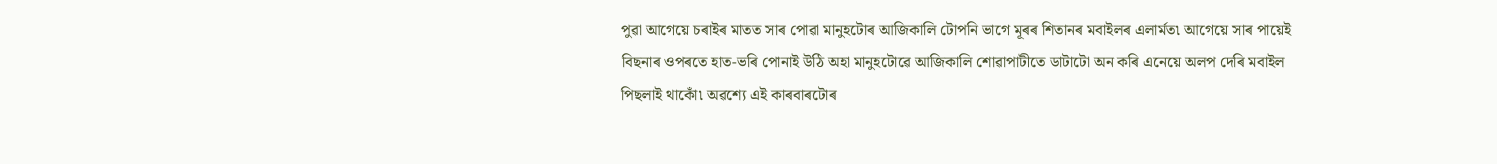পুৱা আগেয়ে চৰাইৰ মাতত সাৰ পোৱা মানুহটোৰ আজিকালি টোপনি ভাগে মূৰৰ শিতানৰ মবাইলৰ এলাৰ্মত৷ আগেয়ে সাৰ পায়েই বিছনাৰ ওপৰতে হাত-ভৰি পোনাই উঠি অহা মানুহটোৱে আজিকালি শোৱাপাটীতে ডাটাটো অন কৰি এনেয়ে অলপ দেৰি মবাইল পিছলাই থাকোঁ৷ অৱশ্যে এই কাৰবাৰটোৰ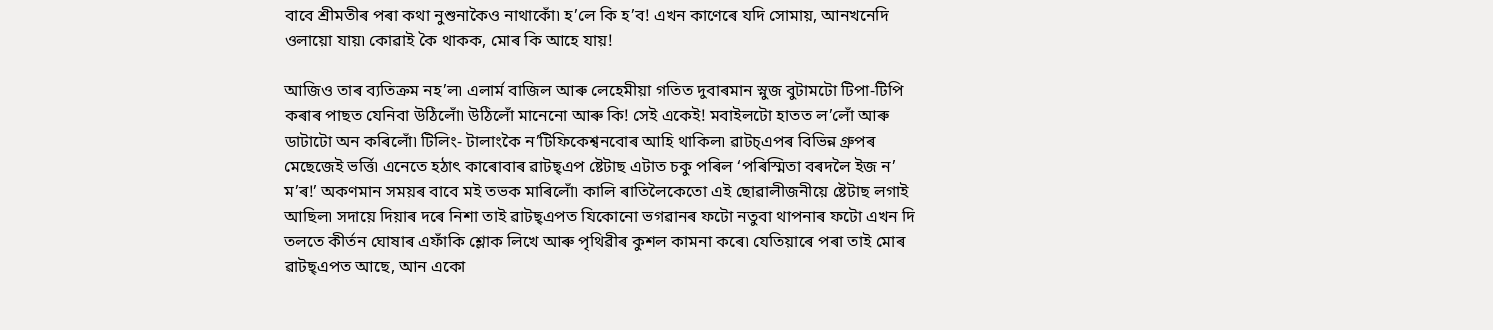বাবে শ্ৰীমতীৰ পৰা কথা নুশুনাকৈও নাথাকোঁ৷ হ’লে কি হ’ব! এখন কাণেৰে যদি সোমায়, আনখনেদি ওলায়ো যায়৷ কোৱাই কৈ থাকক, মোৰ কি আহে যায়!

আজিও তাৰ ব্যতিক্ৰম নহ’ল৷ এলাৰ্ম বাজিল আৰু লেহেমীয়া গতিত দুবাৰমান স্নুজ বুটামটো টিপা-টিপি কৰাৰ পাছত যেনিবা উঠিলোঁ৷ উঠিলোঁ মানেনো আৰু কি! সেই একেই! মবাইলটো হাতত ল’লোঁ আৰু ডাটাটো অন কৰিলোঁ৷ টিলিং- টালাংকৈ ন’টিফিকেশ্বনবোৰ আহি থাকিল৷ ৱাটচ্এপৰ বিভিন্ন গ্ৰুপৰ মেছেজেই ভৰ্ত্তি৷ এনেতে হঠাৎ কাৰোবাৰ ৱাটছ্এপ ষ্টেটাছ এটাত চকু পৰিল ‘পৰিস্মিতা বৰদলৈ ইজ ন’ ম’ৰ!’ অকণমান সময়ৰ বাবে মই তভক মাৰিলোঁ৷ কালি ৰাতিলৈকেতো এই ছোৱালীজনীয়ে ষ্টেটাছ লগাই আছিল৷ সদায়ে দিয়াৰ দৰে নিশা তাই ৱাটছ্এপত যিকোনো ভগৱানৰ ফটো নতুবা থাপনাৰ ফটো এখন দি তলতে কীৰ্তন ঘোষাৰ এফাঁকি শ্লোক লিখে আৰু পৃথিৱীৰ কুশল কামনা কৰে৷ যেতিয়াৰে পৰা তাই মোৰ ৱাটছ্এপত আছে, আন একো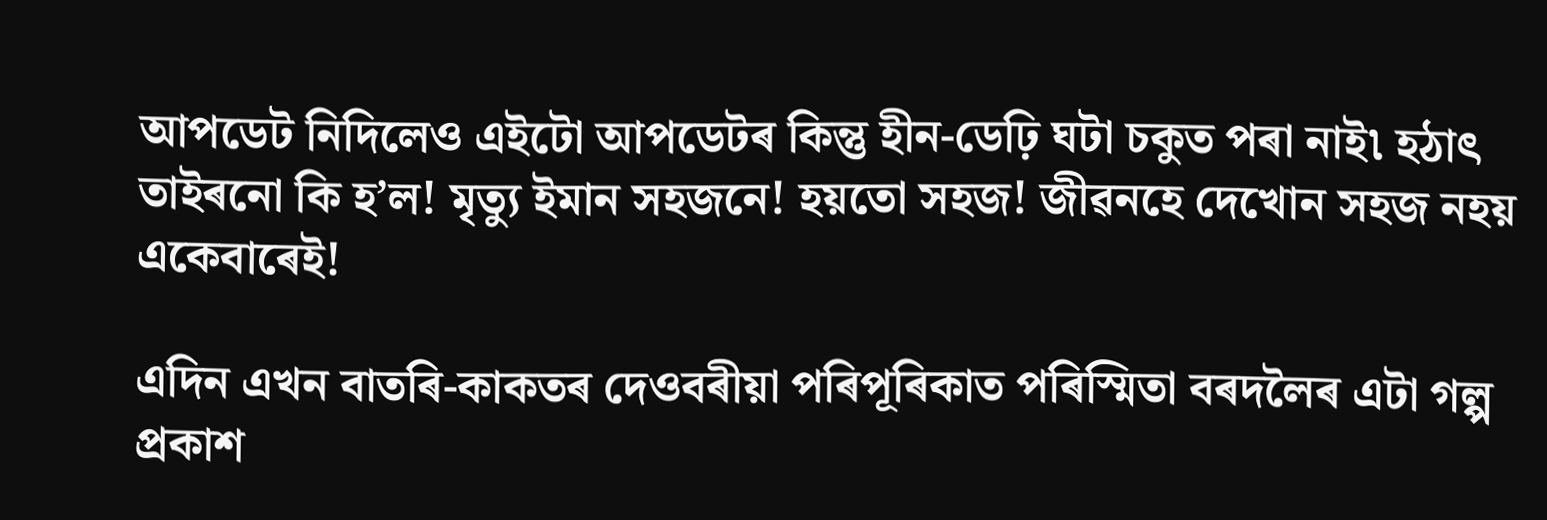আপডেট নিদিলেও এইটো আপডেটৰ কিন্তু হীন-ডেঢ়ি ঘটা চকুত পৰা নাই৷ হঠাৎ তাইৰনো কি হ’ল! মৃত্যু ইমান সহজনে! হয়তো সহজ! জীৱনহে দেখোন সহজ নহয় একেবাৰেই!

এদিন এখন বাতৰি-কাকতৰ দেওবৰীয়া পৰিপূৰিকাত পৰিস্মিতা বৰদলৈৰ এটা গল্প প্ৰকাশ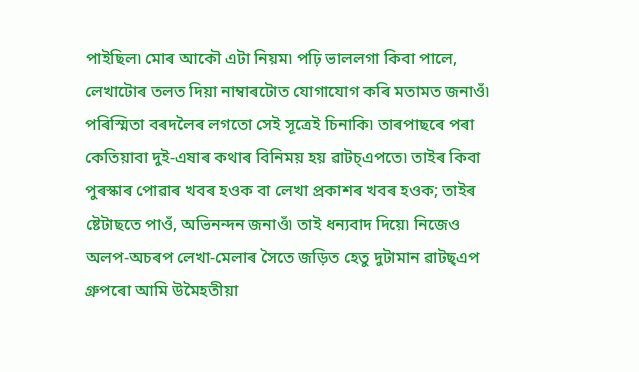পাইছিল৷ মোৰ আকৌ এটা নিয়ম৷ পঢ়ি ভাললগা কিবা পালে, লেখাটোৰ তলত দিয়া নাম্বাৰটোত যোগাযোগ কৰি মতামত জনাওঁ৷ পৰিস্মিতা বৰদলৈৰ লগতো সেই সূত্ৰেই চিনাকি৷ তাৰপাছৰে পৰা কেতিয়াবা দুই-এষাৰ কথাৰ বিনিময় হয় ৱাটচ্এপতে৷ তাইৰ কিবা পুৰস্কাৰ পোৱাৰ খবৰ হওক বা লেখা প্ৰকাশৰ খবৰ হওক; তাইৰ ষ্টেটাছতে পাওঁ, অভিনন্দন জনাওঁ৷ তাই ধন্যবাদ দিয়ে৷ নিজেও অলপ-অচৰপ লেখা-মেলাৰ সৈতে জড়িত হেতু দুটামান ৱাটছ্এপ গ্ৰুপৰো আমি উমৈহতীয়া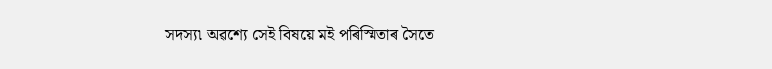সদস্য৷ অৱশ্যে সেই বিষয়ে মই পৰিস্মিতাৰ সৈতে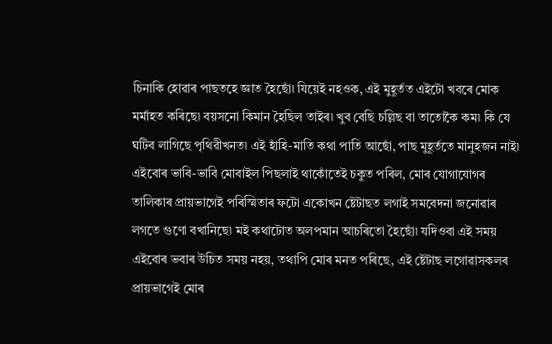চিনাকি হোৱাৰ পাছতহে জ্ঞাত হৈছোঁ৷ যিয়েই নহওক, এই মুহূৰ্তত এইটো খবৰে মোক মৰ্মাহত কৰিছে৷ বয়সনো কিমান হৈছিল তাইৰ৷ খুব বেছি চল্লিছ বা তাতোকৈ কম৷ কি যে ঘটিব লাগিছে পৃথিৱীখনত৷ এই হাঁহি-মাতি কথা পাতি আছোঁ, পাছ মুহূৰ্ততে মানুহজন নাই৷ এইবোৰ ভাবি-ভাবি মোবাইল পিছলাই থাকোঁতেই চকুত পৰিল, মোৰ যোগাযোগৰ তালিকাৰ প্ৰায়ভাগেই পৰিস্মিতাৰ ফটো একোখন ষ্টেটাছত লগাই সমবেদনা জনোৱাৰ লগতে গুণো বখানিছে৷ মই কথাটোত অলপমান আচৰিতো হৈছোঁ৷ যদিওবা এই সময় এইবোৰ ভবাৰ উচিত সময় নহয়, তথাপি মোৰ মনত পৰিছে, এই ষ্টেটাছ লগোৱাসকলৰ প্ৰায়ভাগেই মোৰ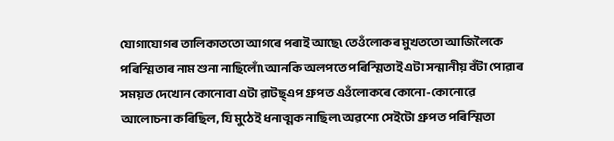যোগাযোগৰ তালিকাততো আগৰে পৰাই আছে৷ তেওঁলোকৰ মুখততো আজিলৈকে পৰিস্মিতাৰ নাম শুনা নাছিলোঁ৷ আনকি অলপতে পৰিস্মিতাই এটা সন্মানীয় বঁটা পোৱাৰ সময়ত দেখোন কোনোবা এটা ৱাটছ্এপ গ্ৰুপত এওঁলোকৰে কোনো-কোনোৱে আলোচনা কৰিছিল, যি মুঠেই ধনাত্মক নাছিল৷ অৱশ্যে সেইটো গ্ৰুপত পৰিস্মিতা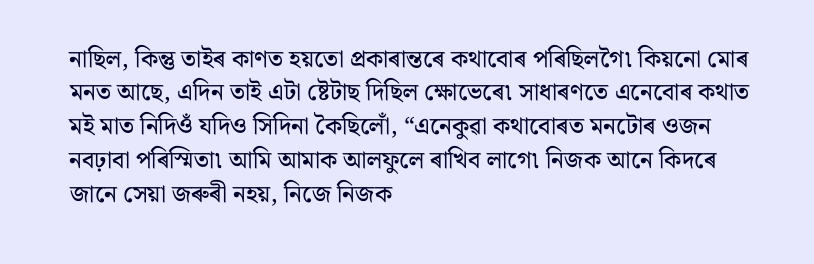নাছিল, কিন্তু তাইৰ কাণত হয়তো প্ৰকাৰান্তৰে কথাবোৰ পৰিছিলগৈ৷ কিয়নো মোৰ মনত আছে, এদিন তাই এটা ষ্টেটাছ দিছিল ক্ষোভেৰে৷ সাধাৰণতে এনেবোৰ কথাত মই মাত নিদিওঁ যদিও সিদিনা কৈছিলোঁ, “এনেকুৱা কথাবোৰত মনটোৰ ওজন নবঢ়াবা পৰিস্মিতা৷ আমি আমাক আলফুলে ৰাখিব লাগে৷ নিজক আনে কিদৰে জানে সেয়া জৰুৰী নহয়, নিজে নিজক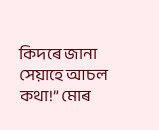কিদৰে জানা সেয়াহে আচল কথা!” মোৰ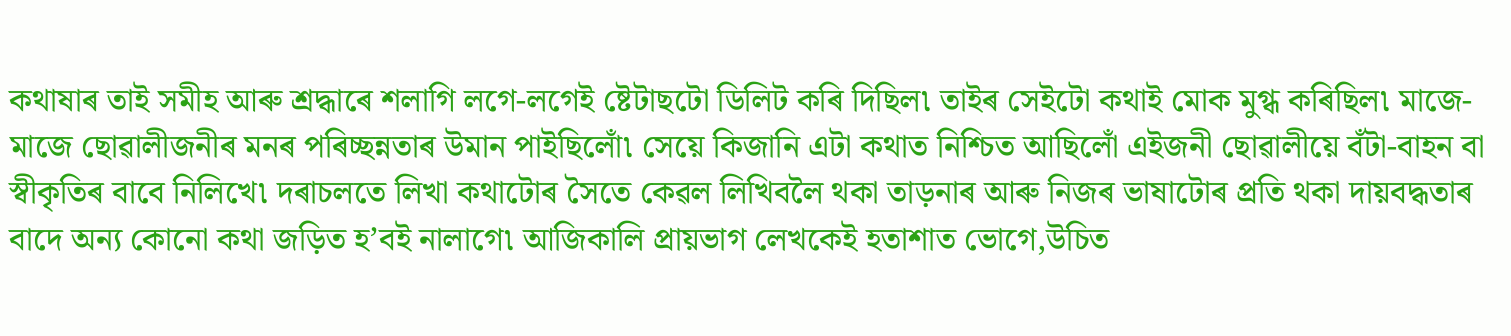কথাষাৰ তাই সমীহ আৰু শ্ৰদ্ধাৰে শলাগি লগে-লগেই ষ্টেটাছটো ডিলিট কৰি দিছিল৷ তাইৰ সেইটো কথাই মোক মুগ্ধ কৰিছিল৷ মাজে-মাজে ছোৱালীজনীৰ মনৰ পৰিচ্ছন্নতাৰ উমান পাইছিলোঁ৷ সেয়ে কিজানি এটা কথাত নিশ্চিত আছিলোঁ এইজনী ছোৱালীয়ে বঁটা-বাহন বা স্বীকৃতিৰ বাবে নিলিখে৷ দৰাচলতে লিখা কথাটোৰ সৈতে কেৱল লিখিবলৈ থকা তাড়নাৰ আৰু নিজৰ ভাষাটোৰ প্ৰতি থকা দায়বদ্ধতাৰ বাদে অন্য কোনো কথা জড়িত হ’বই নালাগে৷ আজিকালি প্ৰায়ভাগ লেখকেই হতাশাত ভোগে,উচিত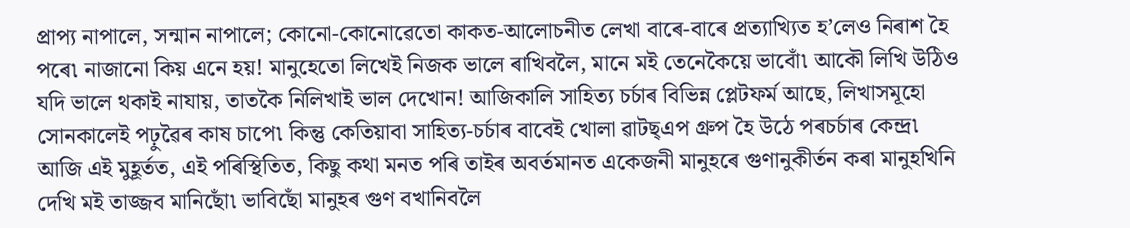প্ৰাপ্য নাপালে, সন্মান নাপালে; কোনো-কোনোৱেতো কাকত-আলোচনীত লেখা বাৰে-বাৰে প্ৰত্যাখ্যিত হ’লেও নিৰাশ হৈ পৰে৷ নাজানো কিয় এনে হয়! মানুহেতো লিখেই নিজক ভালে ৰাখিবলৈ, মানে মই তেনেকৈয়ে ভাবোঁ৷ আকৌ লিখি উঠিও যদি ভালে থকাই নাযায়, তাতকৈ নিলিখাই ভাল দেখোন! আজিকালি সাহিত্য চৰ্চাৰ বিভিন্ন প্লেটফৰ্ম আছে, লিখাসমূহো সোনকালেই পঢ়ুৱৈৰ কাষ চাপে৷ কিন্তু কেতিয়াবা সাহিত্য-চৰ্চাৰ বাবেই খোলা ৱাটছ্এপ গ্ৰুপ হৈ উঠে পৰচৰ্চাৰ কেন্দ্ৰ৷ আজি এই মুহূৰ্তত, এই পৰিস্থিতিত, কিছু কথা মনত পৰি তাইৰ অবৰ্তমানত একেজনী মানুহৰে গুণানুকীৰ্তন কৰা মানুহখিনি দেখি মই তাজ্জব মানিছোঁ৷ ভাবিছোঁ মানুহৰ গুণ বখানিবলৈ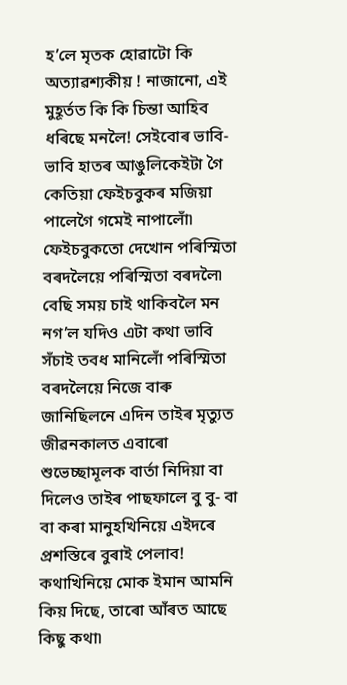হ’লে মৃতক হোৱাটো কি অত্যাৱশ্যকীয় ! নাজানো, এই মুহূৰ্তত কি কি চিন্তা আহিব ধৰিছে মনলৈ! সেইবোৰ ভাবি-ভাবি হাতৰ আঙুলিকেইটা গৈ কেতিয়া ফেইচবুকৰ মজিয়া পালেগৈ গমেই নাপালোঁ৷ ফেইচবুকতো দেখোন পৰিস্মিতা বৰদলৈয়ে পৰিস্মিতা বৰদলৈ৷ বেছি সময় চাই থাকিবলৈ মন নগ’ল যদিও এটা কথা ভাবি সঁচাই তবধ মানিলোঁ পৰিস্মিতা বৰদলৈয়ে নিজে বাৰু জানিছিলনে এদিন তাইৰ মৃত্যুত জীৱনকালত এবাৰো শুভেচ্ছামূলক বাৰ্তা নিদিয়া বা দিলেও তাইৰ পাছফালে বু বু- বা বা কৰা মানুহখিনিয়ে এইদৰে প্ৰশস্তিৰে বুৰাই পেলাব! কথাখিনিয়ে মোক ইমান আমনি কিয় দিছে, তাৰো আঁৰত আছে কিছু কথা৷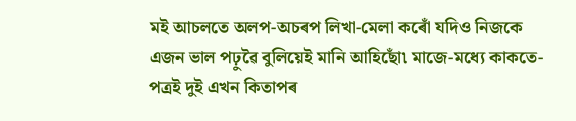মই আচলতে অলপ-অচৰপ লিখা-মেলা কৰোঁ যদিও নিজকে এজন ভাল পঢ়ুৱৈ বুলিয়েই মানি আহিছোঁ৷ মাজে-মধ্যে কাকতে-পত্ৰই দুই এখন কিতাপৰ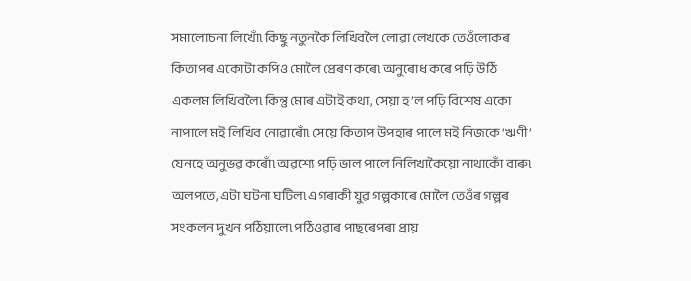সমালোচনা লিখোঁ৷ কিছু নতুনকৈ লিখিবলৈ লোৱা লেখকে তেওঁলোকৰ কিতাপৰ একোটা কপিও মোলৈ প্ৰেৰণ কৰে৷ অনুৰোধ কৰে পঢ়ি উঠি একলম লিখিবলৈ৷ কিন্তু মোৰ এটাই কথা, সেয়া হ’ল পঢ়ি বিশেষ একো নাপালে মই লিখিব নোৱাৰোঁ৷ সেয়ে কিতাপ উপহাৰ পালে মই নিজকে ‘ঋণী’ যেনহে অনুভৱ কৰোঁ৷ অৱশ্যে পঢ়ি ভাল পালে নিলিখাকৈয়ো নাথাকোঁ বাৰু৷ অলপতে, এটা ঘটনা ঘটিল৷ এগৰাকী যুৱ গল্পকাৰে মোলৈ তেওঁৰ গল্পৰ সংকলন দুখন পঠিয়ালে৷ পঠিওৱাৰ পাছৰেপৰা প্ৰায়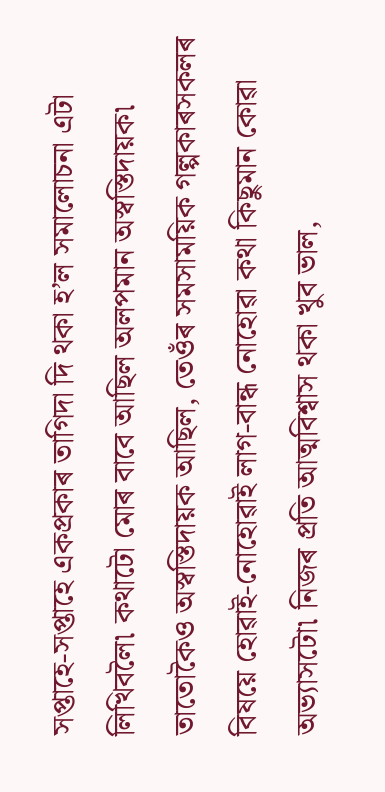সপ্তাহে-সপ্তাহে একপ্ৰকাৰ তাগিদা দি থকা হ’ল সমালোচনা এটা লিখিবলৈ৷ কথাটো মোৰ বাবে আছিল অলপমান অস্বস্তিদায়ক৷ তাতোকৈও অস্বস্তিদায়ক আছিল, তেওঁৰ সমসাময়িক গল্পকাৰসকলৰ বিষয়ে হোৱাই-নোহোৱাই লাগ-বান্ধ নোহোৱা কথা কিছুমান কোৱা অভ্যাসটো৷ নিজৰ প্ৰতি আত্মবিশ্বাস থকা খুব ভাল,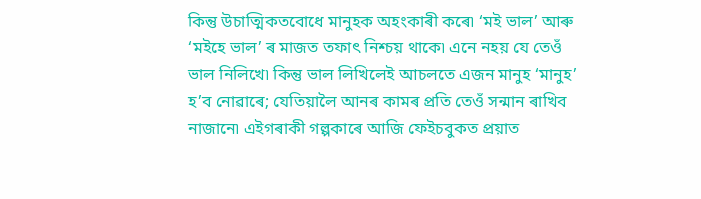কিন্তু উচাত্মিকতবোধে মানুহক অহংকাৰী কৰে৷ ‘মই ভাল’ আৰু ‘মইহে ভাল’ ৰ মাজত তফাৎ নিশ্চয় থাকে৷ এনে নহয় যে তেওঁ ভাল নিলিখে৷ কিন্তু ভাল লিখিলেই আচলতে এজন মানুহ ‘মানুহ’ হ’ব নোৱাৰে; যেতিয়ালৈ আনৰ কামৰ প্ৰতি তেওঁ সন্মান ৰাখিব নাজানে৷ এইগৰাকী গল্পকাৰে আজি ফেইচবুকত প্ৰয়াত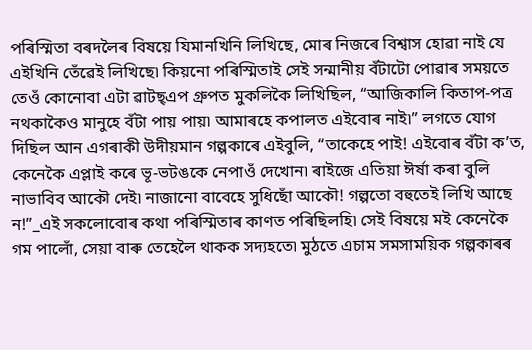পৰিস্মিতা বৰদলৈৰ বিষয়ে যিমানখিনি লিখিছে, মোৰ নিজৰে বিশ্বাস হোৱা নাই যে এইখিনি তেঁৱেই লিখিছে৷ কিয়নো পৰিস্মিতাই সেই সন্মানীয় বঁটাটো পোৱাৰ সময়তে তেওঁ কোনোবা এটা ৱাটছ্এপ গ্ৰুপত মুকলিকৈ লিখিছিল, “আজিকালি কিতাপ-পত্ৰ নথকাকৈও মানুহে বঁটা পায় পায়৷ আমাৰহে কপালত এইবোৰ নাই৷” লগতে যোগ দিছিল আন এগৰাকী উদীয়মান গল্পকাৰে এইবুলি, “তাকেহে পাই! এইবোৰ বঁটা ক’ত, কেনেকৈ এপ্লাই কৰে ভূ-ভটঙকে নেপাওঁ দেখোন৷ ৰাইজে এতিয়া ঈৰ্ষা কৰা বুলি নাভাবিব আকৌ দেই৷ নাজানো বাবেহে সুধিছোঁ আকৌ! গল্পতো বহুতেই লিখি আছে ন!”_এই সকলোবোৰ কথা পৰিস্মিতাৰ কাণত পৰিছিলহি৷ সেই বিষয়ে মই কেনেকৈ গম পালোঁ, সেয়া বাৰু তেহেলৈ থাকক সদ্যহতে৷ মুঠতে এচাম সমসাময়িক গল্পকাৰৰ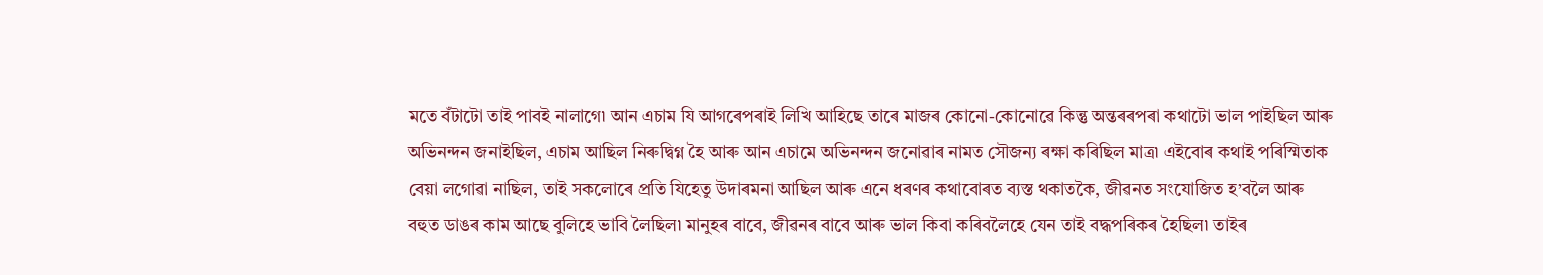মতে বঁটাটো তাই পাবই নালাগে৷ আন এচাম যি আগৰেপৰাই লিখি আহিছে তাৰে মাজৰ কোনো-কোনোৱে কিন্তু অন্তৰৰপৰা কথাটো ভাল পাইছিল আৰু অভিনন্দন জনাইছিল, এচাম আছিল নিৰুদ্বিগ্ন হৈ আৰু আন এচামে অভিনন্দন জনোৱাৰ নামত সৌজন্য ৰক্ষা কৰিছিল মাত্ৰ৷ এইবোৰ কথাই পৰিস্মিতাক বেয়া লগোৱা নাছিল, তাই সকলোৰে প্ৰতি যিহেতু উদাৰমনা আছিল আৰু এনে ধৰণৰ কথাবোৰত ব্যস্ত থকাতকৈ, জীৱনত সংযোজিত হ’বলৈ আৰু বহুত ডাঙৰ কাম আছে বুলিহে ভাবি লৈছিল৷ মানুহৰ বাবে, জীৱনৰ বাবে আৰু ভাল কিবা কৰিবলৈহে যেন তাই বদ্ধপৰিকৰ হৈছিল৷ তাইৰ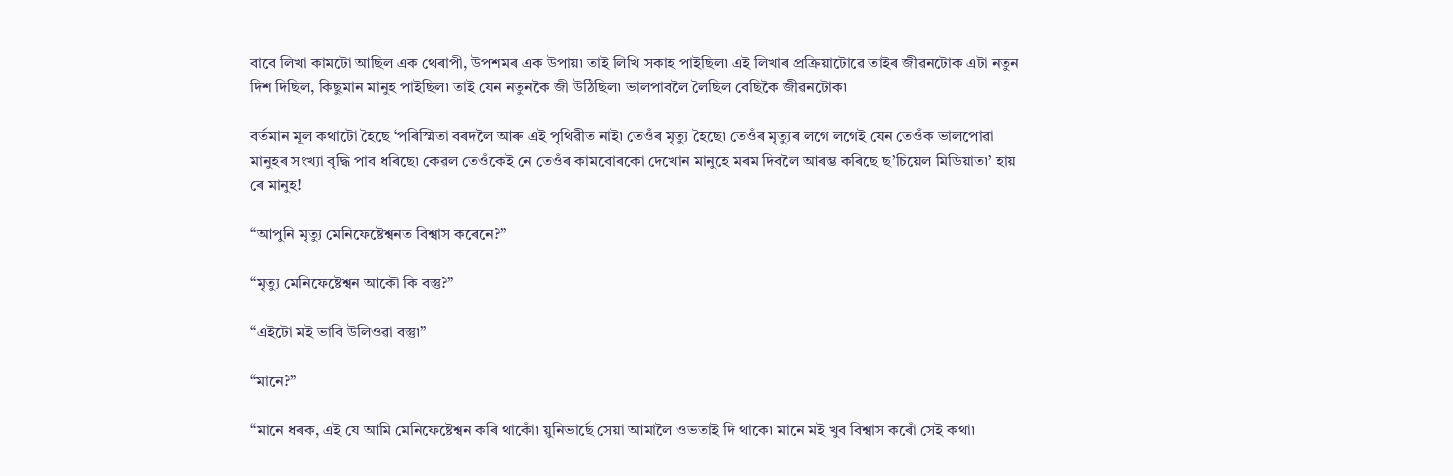বাবে লিখা কামটো আছিল এক থেৰাপী, উপশমৰ এক উপায়৷ তাই লিখি সকাহ পাইছিল৷ এই লিখাৰ প্ৰক্ৰিয়াটোৱে তাইৰ জীৱনটোক এটা নতুন দিশ দিছিল, কিছুমান মানুহ পাইছিল৷ তাই যেন নতুনকৈ জী উঠিছিল৷ ভালপাবলৈ লৈছিল বেছিকৈ জীৱনটোক৷

বৰ্তমান মূল কথাটো হৈছে ‘পৰিস্মিতা বৰদলৈ আৰু এই পৃথিৱীত নাই৷ তেওঁৰ মৃত্যু হৈছে৷ তেওঁৰ মৃত্যুৰ লগে লগেই যেন তেওঁক ভালপোৱা মানুহৰ সংখ্যা বৃদ্ধি পাব ধৰিছে৷ কেৱল তেওঁকেই নে তেওঁৰ কামবোৰকো দেখোন মানুহে মৰম দিবলৈ আৰম্ভ কৰিছে ছ’চিয়েল মিডিয়াত৷’ হায় ৰে মানুহ!

“আপুনি মৃত্যু মেনিফেষ্টেশ্বনত বিশ্বাস কৰেনে?”

“মৃত্যু মেনিফেষ্টেশ্বন আকৌ কি বস্তু?”

“এইটো মই ভাবি উলিওৱা বস্তু৷”

“মানে?”

“মানে ধৰক, এই যে আমি মেনিফেষ্টেশ্বন কৰি থাকোঁ৷ য়ুনিভাৰ্ছে সেয়া আমালৈ ওভতাই দি থাকে৷ মানে মই খুব বিশ্বাস কৰোঁ সেই কথা৷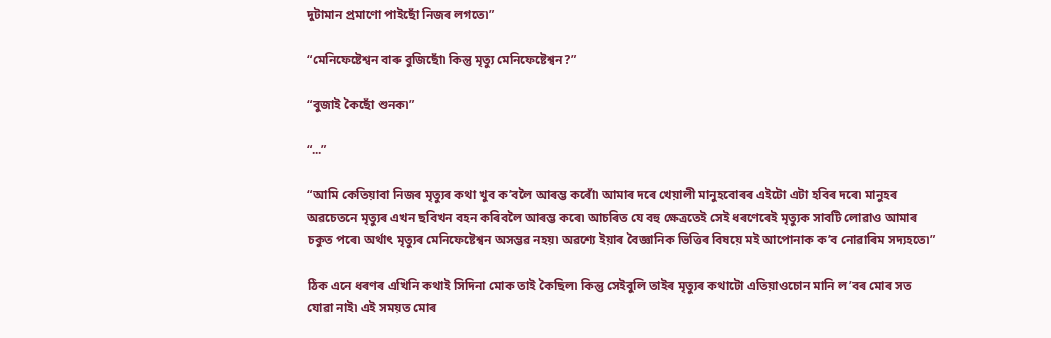দুটামান প্ৰমাণো পাইছোঁ নিজৰ লগতে৷”

“মেনিফেষ্টেশ্বন বাৰু বুজিছোঁ৷ কিন্তু মৃত্যু মেনিফেষ্টেশ্বন?”

“বুজাই কৈছোঁ শুনক৷”

“...”

“আমি কেতিয়াবা নিজৰ মৃত্যুৰ কথা খুব ক’বলৈ আৰম্ভ কৰোঁ৷ আমাৰ দৰে খেয়ালী মানুহবোৰৰ এইটো এটা হবিৰ দৰে৷ মানুহৰ অৱচেতনে মৃত্যুৰ এখন ছবিখন বহন কৰিবলৈ আৰম্ভ কৰে৷ আচৰিত যে বহু ক্ষেত্ৰতেই সেই ধৰণেৰেই মৃত্যুক সাবটি লোৱাও আমাৰ চকুত পৰে৷ অৰ্থাৎ মৃত্যুৰ মেনিফেষ্টেশ্বন অসম্ভৱ নহয়৷ অৱশ্যে ইয়াৰ বৈজ্ঞানিক ভিত্তিৰ বিষয়ে মই আপোনাক ক’ব নোৱাৰিম সদ্যহতে৷”

ঠিক এনে ধৰণৰ এখিনি কথাই সিদিনা মোক তাই কৈছিল৷ কিন্তু সেইবুলি তাইৰ মৃত্যুৰ কথাটো এতিয়াওচোন মানি ল’বৰ মোৰ সত যোৱা নাই৷ এই সময়ত মোৰ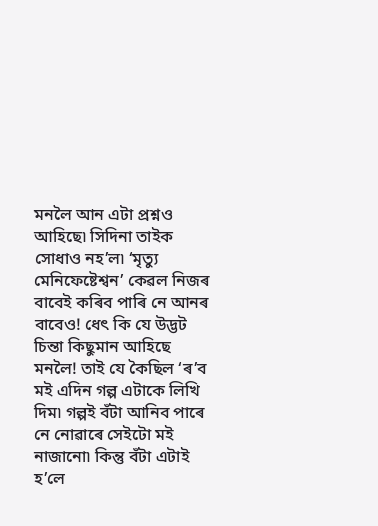মনলৈ আন এটা প্ৰশ্নও আহিছে৷ সিদিনা তাইক সোধাও নহ’ল৷ ‘মৃত্যু মেনিফেষ্টেশ্বন’ কেৱল নিজৰ বাবেই কৰিব পাৰি নে আনৰ বাবেও! ধেৎ কি যে উদ্ভট চিন্তা কিছুমান আহিছে মনলৈ! তাই যে কৈছিল ‘ৰ’ব মই এদিন গল্প এটাকে লিখি দিম৷ গল্পই বঁটা আনিব পাৰে নে নোৱাৰে সেইটো মই নাজানো৷ কিন্তু বঁটা এটাই হ’লে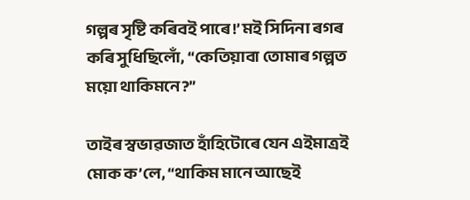গল্পৰ সৃষ্টি কৰিবই পাৰে!’ মই সিদিনা ৰগৰ কৰি সুধিছিলোঁ, “কেতিয়াবা তোমাৰ গল্পত ময়ো থাকিমনে?”

তাইৰ স্বভাৱজাত হাঁহিটোৰে যেন এইমাত্ৰই মোক ক’লে, “থাকিম মানে আছেই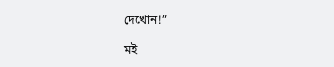দেখোন!”

মই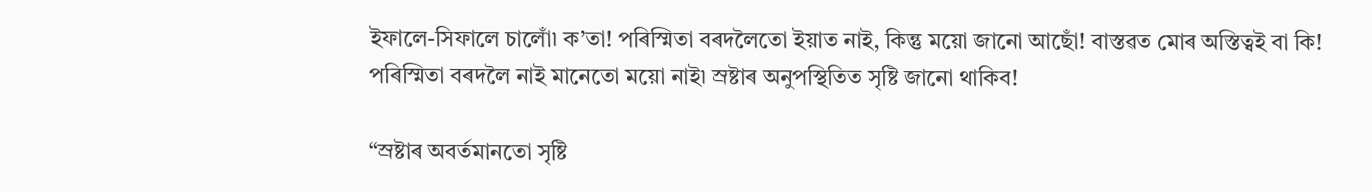ইফালে-সিফালে চালোঁ৷ ক’তা! পৰিস্মিতা বৰদলৈতো ইয়াত নাই, কিন্তু ময়ো জানো আছোঁ! বাস্তৱত মোৰ অস্তিত্বই বা কি! পৰিস্মিতা বৰদলৈ নাই মানেতো ময়ো নাই৷ স্ৰষ্টাৰ অনুপস্থিতিত সৃষ্টি জানো থাকিব!

“স্ৰষ্টাৰ অবৰ্তমানতো সৃষ্টি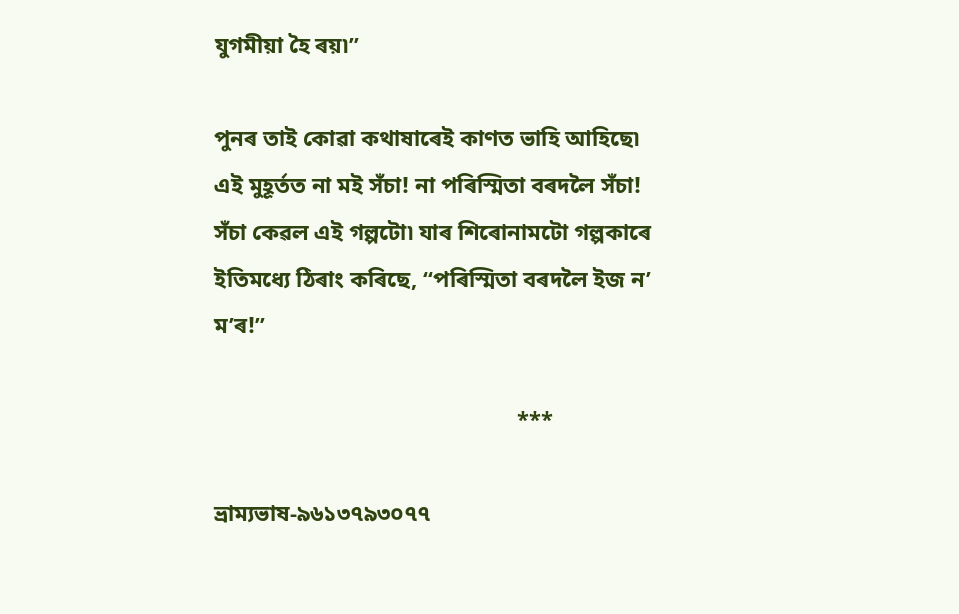যুগমীয়া হৈ ৰয়৷”

পুনৰ তাই কোৱা কথাষাৰেই কাণত ভাহি আহিছে৷ এই মুহূৰ্তত না মই সঁচা! না পৰিস্মিতা বৰদলৈ সঁচা! সঁচা কেৱল এই গল্পটো৷ যাৰ শিৰোনামটো গল্পকাৰে ইতিমধ্যে ঠিৰাং কৰিছে, “পৰিস্মিতা বৰদলৈ ইজ ন’ ম’ৰ!”

                                                     ***

ভ্ৰাম্যভাষ-৯৬১৩৭৯৩০৭৭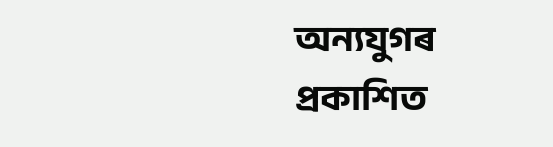অন্যযুগৰ প্ৰকাশিত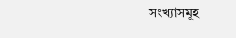সংখ্যাসমূহ